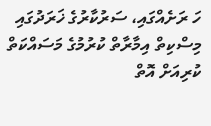ހަ ރަށެއްގައި، ސަރުކާރުގެ ޚަރަދުގައި މިސްކިތް އިމާރާތް ކުރުމުގެ މަސައްކަތް ކުރިއަށް އޮތް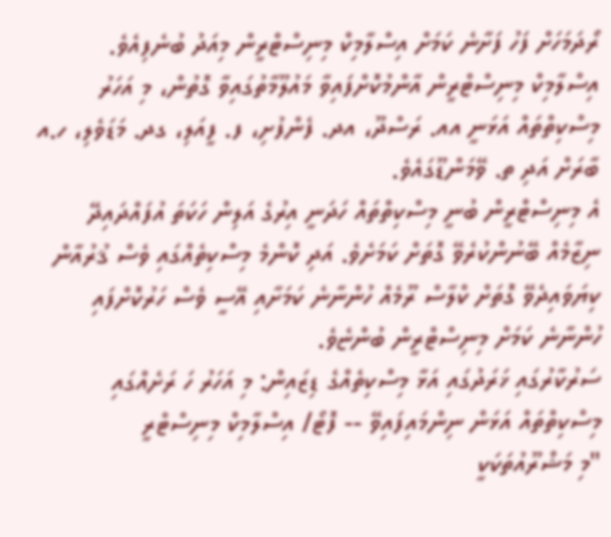ރޯދަމަހަށް ފަހު ފަށާނެ ކަމަށް އިސްލާމިކް މިނިސްޓްރީން މިއަދު ބުނެފިއެވެ.
އިސްލާމިކް މިނިސްޓްރީން އާންމުކޮށްފައިވާ މައުލޫމާތުގައިވާ ގޮތުން، މި އަހަރު މިސްކިތްތައް އަޅަނީ އއ. ރަސްދޫ، އދ. ފެންފުށި، ފ. ފީއަލި، ގދ. މަޑަވެލި، ހ.އ ބާރަށް އަދި ތ. ވޭމަންޑޫގައެވެ.
އެ މިނިސްޓްރީން ބުނީ މިސްކިތްތައް ހަދަނީ އިރުގެ އަލިން ހަކަތަ އުފައްދައިދޭ ނިޒާމެއް ބޭނުންކުރެވޭ ގޮތަށް ކަމަށެވެ. އަދި ކޮންމެ މިސްކިތެއްގައި ވެސް ޤުރުއާން ކިޔަވައިދެވޭ ގޮތަށް ކްލާސް ރޫމެއް ހުންނާނެ ކަމަށާއި އޭސީ ވެސް ހަރުކޮށްފައި ހުންނާނެ ކަމަށް މިނިސްޓްރީން ބުންޏެވެ.
ސަރުކާރުގައި ޚަރަދުގައި އަޅާ މިސްކިތެއްގެ ޑިޒައިން: މި އަހަރު ހަ ރަށެއްގައި މިސްކިތްތައް އަޅަން ނިންމައިފައިވޭ -- ފޮޓޯ/ އިސްލާމިކް މިނިސްޓްރީ
"މި މަޝްރޫއުތަކަކީ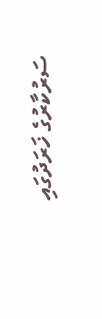ސަރުކާރުގެ ޚަރަދުގައި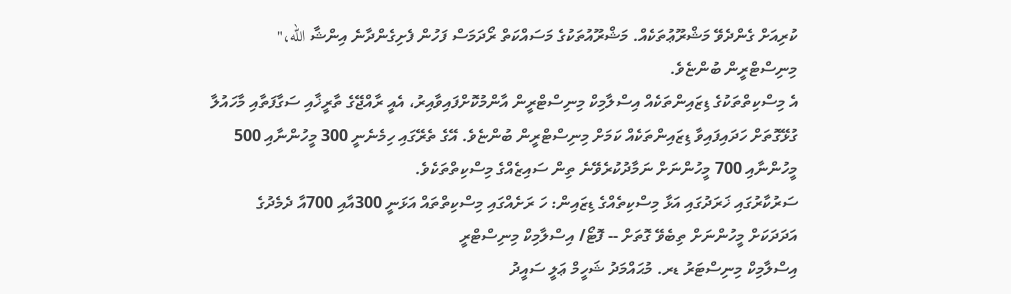ކުރިއަށް ގެންދެވޭ މަޝްރޫޢުތަކެއް. މަޝްރޫއުތަކުގެ މަސައްކަތް ރޯދަމަސް ފަހުން ފެށިގެންދާނެ އިންޝާ الله،" މިނިސްޓްރީން ބުންޏެވެ.
އެ މިސްކިތްތަކުގެ ޑިޒައިންތަކެއް އިސްލާމިކް މިނިސްޓްރީން އާންމުކޮށްފައިވާއިރު، އެއީ ރާއްޖޭގެ ތާރީޚާއި ސަގާފަތާއި މާހައުލާ ގުޅޭގޮތަށް ހަދައިފައިވާ ޑިޒައިންތަކެއް ކަމަށް މިނިސްޓްރީން ބުންޏެވެ. އޭގެ ތެރޭގައި ހިމެނެނީ 300 މީހުންނާއި 500 މީހުންނާއި 700 މީހުންނަށް ނަމާދުކުރެވޭނެ ތިން ސައިޒެއްގެ މިސްކިތްތަކެވެ.
ސަރުކާރުގައި ޚަރަދުގައި އަޅާ މިސްކިތެއްގެ ޑިޒައިން: ހަ ރަށެއްގައި މިސްކިތްތައް އަޅަނީ 300އާއި 700އާ ދެމެދުގެ އަދަދަކަށް މީހުންނަށް ތިބެވޭ ގޮތަށް -- ފޮޓޯ/ އިސްލާމިކް މިނިސްޓްރީ
އިސްލާމިކް މިނިސްޓަރު ޑރ. މުޙައްމަދު ޝަހީމް ޢަލީ ސައީދު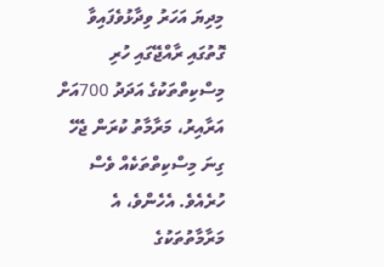މިދިޔަ އަހަރު ވިދާޅުވެފައިވާ ގޮތުގައި ރާއްޖޭގައި ހުރި މިސްކިތްތަކުގެ އަދަދު 700އަށް އަރާއިރު، މަރާމާތު ކުރަން ޖެހޭ ގިނަ މިސްކިތްތަކެއް ވެސް ހުރެއެވެ. އެހެންވެ، އެ މަރާމާތުތަކުގެ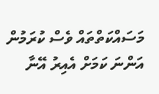މަސައްކަތްތައް ވެސް ކުރަމުން އަންނަ ކަމަށް އެއިރު އޭނާ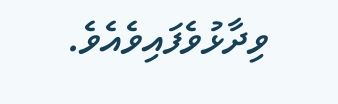ވިދާޅުވެފައިވެއެވެ.